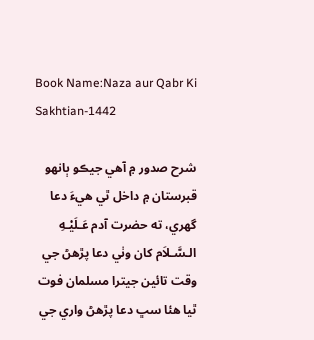Book Name:Naza aur Qabr Ki Sakhtian-1442

شرح صدور ۾ آهي جيڪو ٻانهو قبرستان ۾ داخل ٿي هيءَ دعا گهري، ته حضرت آدم عَـلَيْـهِ الـسَّـلاَم کان وٺي دعا پڙهڻ جي وقت تائين جيترا مسلمان فوت ٿيا هئا سڀ دعا پڙهڻ واري جي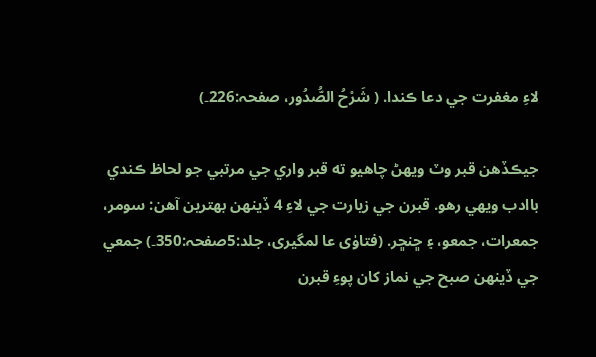لاءِ مغفرت جي دعا ڪندا. ( شَرْحُ الصُّدُور، صفحہ:226۔)

جيڪڏهن قبر وٽ ويهڻ چاهيو ته قبر واري جي مرتبي جو لحاظ ڪندي باادب ويهي رهو. قبرن جي زيارت جي لاءِ 4 ڏينهن بهترين آهن: سومر، جمعرات، جمعو، ۽ ڇنڇر. (فتاوٰی عا لمگیری، جلد:5صفحہ:350۔) جمعي جي ڏينهن صبح جي نماز کان پوءِ قبرن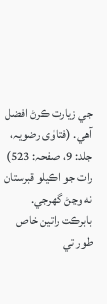جي زيارت ڪرڻ افضل آهي. (فتاوٰی رضویہ، جلد: 9، صفحہ: 523) رات جو اڪيلو قبرستان نه وڃڻ گهرجي. بابرڪت راتين خاص طور تي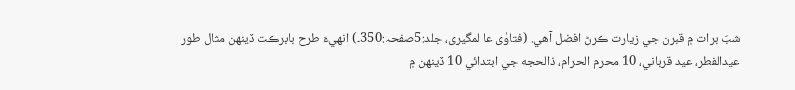شبّ برات ۾ قبرن جي زيارت ڪرڻ افضل آهي. (فتاوٰی عا لمگیری، جلد:5صفحہ:350۔) انهيءَ طرح بابرڪت ڏينهن مثال طور عيدالفطر، عيد قرباني، 10 محرم الحرام، ذالحجه جي ابتدائي 10 ڏينهن ۾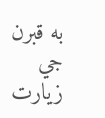به قبرن جي زيارت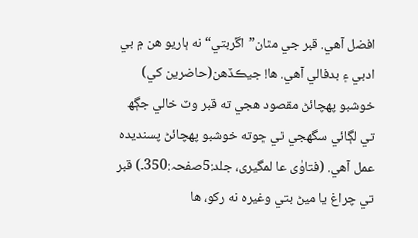افضل آهي. قبر جي مٿان”اڱربتي“ نه ٻاريو هن ۾ بي ادبي ۽ بدفالي آهي. ها! جيڪڏهن(حاضرين کي) خوشبو پهچائڻ مقصود هجي ته قبر وٽ خالي جڳھ تي لڳائي سگهجي ٿي ڇوته خوشبو پهچائڻ پسنديده عمل آهي. (فتاوٰی عا لمگیری، جلد:5صفحہ:350۔) قبر تي چراغ يا ميڻ بتي وغيره نه رکو، ها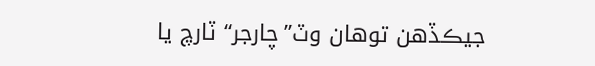جيڪڏهن توهان وٽ”چارجر“ ٽارچ يا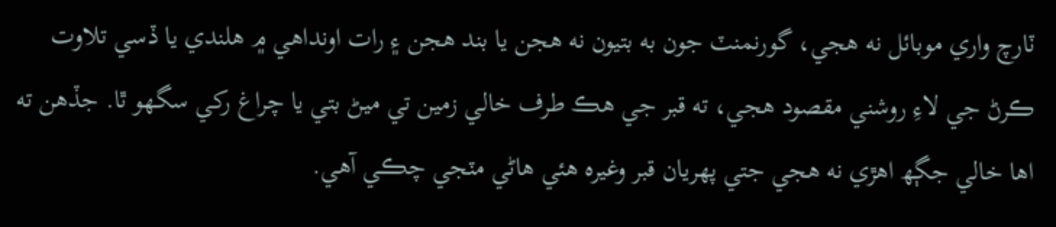ٽارچ واري موبائل نه هجي، گورنمنٽ جون به بتيون نه هجن يا بند هجن ۽ رات اونداهي ۾ هلندي يا ڏسي تلاوت ڪرڻ جي لاءِ روشني مقصود هجي، ته قبر جي هڪ طرف خالي زمين تي ميڻ بتي يا چراغ رکي سگهو ٿا. جڏهن ته اها خالي جڳھ اهڙي نه هجي جتي پهريان قبر وغيره هئي هاڻي مٽجي چڪي آهي.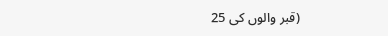(قبر والوں کی 25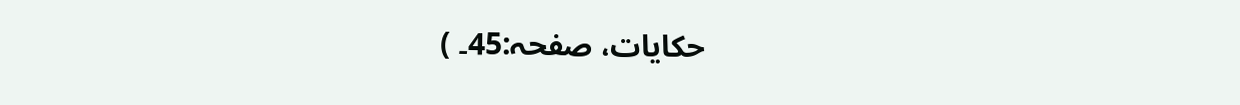حکایات، صفحہ:45۔ )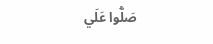صَلُّوا عَلَي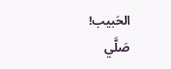الحَبيب!                                                                                                صَلَّي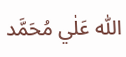اللّٰه عَلٰي مُحَمَّد